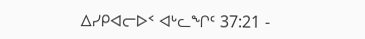ᐃᓯᑭᐊᓕᐅᑉ ᐊᒡᓚᖏᑦ 37:21 -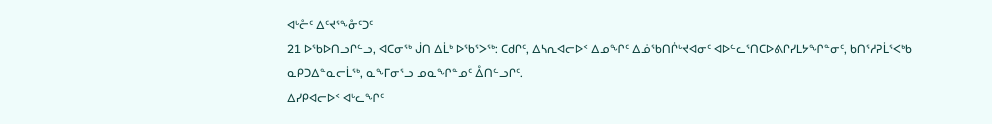ᐊᒡᓔᑦ ᐃᑦᔪᕐᖕᓁᑦᑐᑦ
21 ᐅᖃᐅᑎᓗᒋᓪᓗ, ᐊᑕᓂᖅ ᒎᑎ ᐃᒫᒃ ᐅᖃᕐᐳᖅ: ᑕᑯᒋᑦ, ᐃᓴᕆᐊᓕᐅᑉ ᐃᓄᖏᑦ ᐃᓅᖃᑎᒌᒡᔪᐊᓂᑦ ᐊᐅᓪᓚᕐᑎᑕᐅᕕᒋᓯᒪᔭᖏᓐᓂᑦ, ᑲᑎᕐᓱᕈᒫᕐᐸᒃᑲ ᓇᑭᑐᐃᓐᓇᓕᒫᖅ, ᓇᖕᒥᓂᕐᓗ ᓄᓇᖏᓐᓄᑦ ᐂᑎᓪᓗᒋᑦ.
ᐃᓯᑭᐊᓕᐅᑉ ᐊᒡᓚᖏᑦ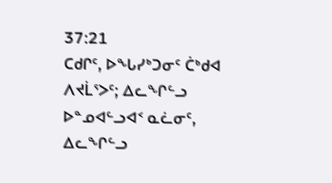37:21
ᑕᑯᒋᑦ, ᐅᖓᓯᒃᑐᓂᑦ ᑖᒃᑯᐊ ᐱᔪᒫᕐᐳᑦ; ᐃᓚᖏᓪᓗ ᐅᓐᓄᐊᓪᓗᐊᑉ ᓇᓛᓂᑦ, ᐃᓚᖏᓪᓗ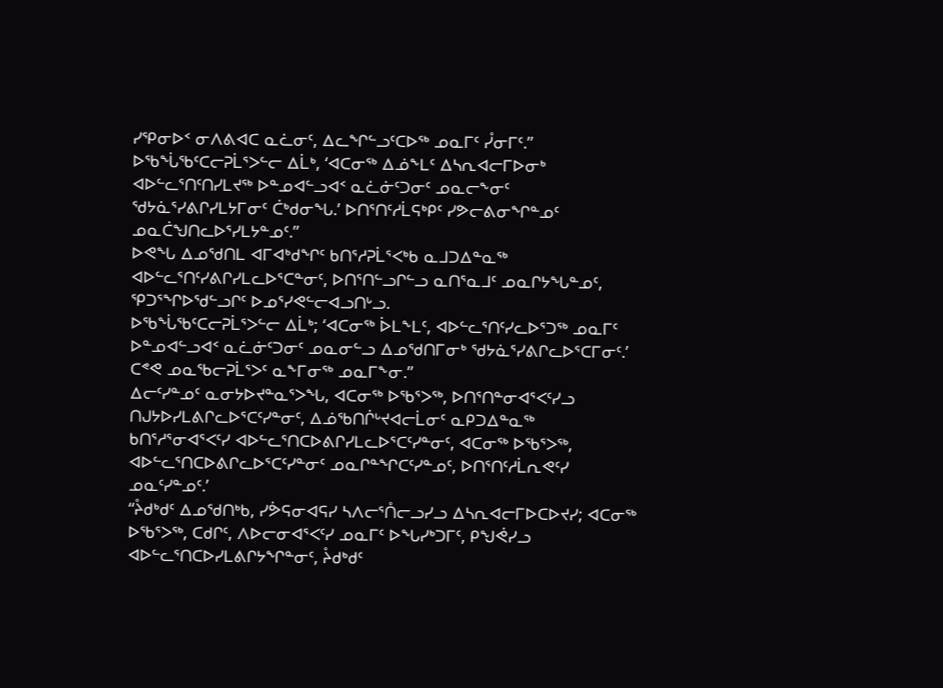ᓯᕿᓂᐅᑉ ᓂᐱᕕᐊᑕ ᓇᓛᓂᑦ, ᐃᓚᖏᓪᓗᑦᑕᐅᖅ ᓄᓇᒥᑦ ᓮᓂᒥᑦ.”
ᐅᖃᖔᖃᑦᑕᓕᕈᒫᕐᐳᓪᓕ ᐃᒫᒃ, ‘ᐊᑕᓂᖅ ᐃᓅᖕᒪᑦ ᐃᓴᕆᐊᓕᒥᐅᓂᒃ ᐊᐅᓪᓚᕐᑎᑦᑎᓯᒪᔪᖅ ᐅᓐᓄᐊᓪᓗᐊᑉ ᓇᓛᓃᑦᑐᓂᑦ ᓄᓇᓕᖕᓂᑦ ᖁᔭᓈᕐᓯᕕᒋᓯᒪᔭᒥᓂᑦ ᑖᒃᑯᓂᖓ.’ ᐅᑎᕐᑎᑦᓱᒫᕋᒃᑭᑦ ᓯᕗᓕᕕᓂᖏᓐᓄᑦ ᓄᓇᑖᖑᑎᓚᐅᕐᓯᒪᔭᓐᓄᑦ.”
ᐅᕙᖓ ᐃᓄᖁᑎᒪ ᐊᒥᐊᒃᑯᖏᑦ ᑲᑎᕐᓱᕈᒫᕐᐸᒃᑲ ᓇᒧᑐᐃᓐᓇᖅ ᐊᐅᓪᓚᕐᑎᑦᓯᕕᒋᓯᒪᓚᐅᕐᑕᓐᓂᑦ, ᐅᑎᕐᑎᓪᓗᒋᓪᓗ ᓇᑎᕐᓇᒧᑦ ᓄᓇᒋᔭᖓᓐᓄᑦ, ᕿᑐᕐᖏᐅᖁᓪᓗᒋᑦ ᐅᓄᕐᓯᕙᓪᓕᐊᓗᑎᒡᓗ.
ᐅᖃᖔᖃᑦᑕᓕᕈᒫᕐᐳᓪᓕ ᐃᒫᒃ; ‘ᐊᑕᓂᖅ ᐆᒪᖕᒪᑦ, ᐊᐅᓪᓚᕐᑎᑦᓯᓚᐅᕐᑐᖅ ᓄᓇᒥᑦ ᐅᓐᓄᐊᓪᓗᐊᑉ ᓇᓛᓃᑦᑐᓂᑦ ᓄᓇᓂᓪᓗ ᐃᓄᖁᑎᒥᓂᒃ ᖁᔭᓈᕐᓯᕕᒋᓚᐅᕐᑕᒥᓂᑦ.’ ᑕᕝᕙ ᓄᓇᖃᓕᕈᒫᕐᐳᑦ ᓇᖕᒥᓂᖅ ᓄᓇᒥᖕᓂ.”
ᐃᓕᑦᓯᓐᓄᑦ ᓇᓂᔭᐅᔪᓐᓇᕐᐳᖓ, ᐊᑕᓂᖅ ᐅᖃᕐᐳᖅ, ᐅᑎᕐᑎᓐᓂᐊᕐᐸᑦᓯᓗ ᑎᒍᔭᐅᓯᒪᕕᒋᓚᐅᕐᑕᑦᓯᓐᓂᑦ, ᐃᓅᖃᑎᒌᒡᔪᐊᓕᒫᓂᑦ ᓇᑭᑐᐃᓐᓇᖅ ᑲᑎᕐᓱᕐᓂᐊᕐᐸᑦᓯ ᐊᐅᓪᓚᕐᑎᑕᐅᕕᒋᓯᒪᓚᐅᕐᑕᑦᓯᓐᓂᑦ, ᐊᑕᓂᖅ ᐅᖃᕐᐳᖅ, ᐊᐅᓪᓚᕐᑎᑕᐅᕕᒋᓚᐅᕐᑕᑦᓯᓐᓂᑦ ᓄᓇᒋᓐᖏᑕᑦᓯᓐᓄᑦ, ᐅᑎᕐᑎᑦᓱᒫᕆᕙᑦᓯ ᓄᓇᑦᓯᓐᓄᑦ.’
“ᔧᑯᒃᑯᑦ ᐃᓄᖁᑎᒃᑲ, ᓯᕘᕋᓂᐊᕋᓯ ᓴᐱᓕᕐᑍᓕᓗᓯᓗ ᐃᓴᕆᐊᓕᒥᐅᑕᐅᔪᓯ; ᐊᑕᓂᖅ ᐅᖃᕐᐳᖅ, ᑕᑯᒋᑦ, ᐱᐅᓕᓂᐊᕐᐸᑦᓯ ᓄᓇᒥᑦ ᐅᖓᓯᒃᑐᒥᑦ, ᑭᖑᕚᓯᓗ ᐊᐅᓪᓚᕐᑎᑕᐅᓯᒪᕕᒋᔭᖏᓐᓂᑦ, ᔧᑯᒃᑯᑦ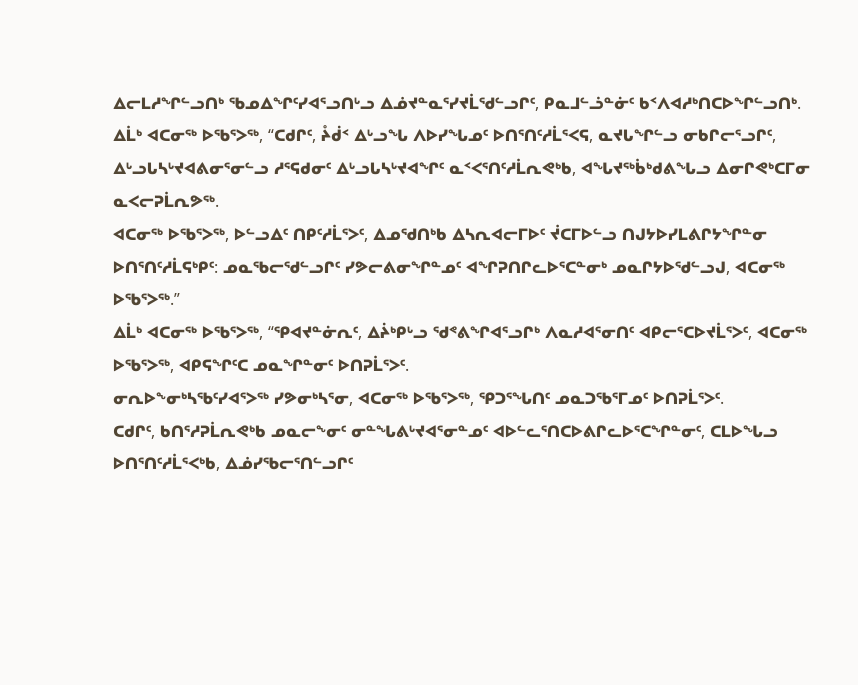ᐃᓕᒪᓱᖏᓪᓗᑎᒃ ᖃᓄᐃᖏᑦᓯᐊᕐᓗᑎᒡᓗ ᐃᓅᔪᓐᓇᕐᓯᔪᒫᖁᓪᓗᒋᑦ, ᑭᓇᒧᓪᓘᓐᓃᑦ ᑲᑉᐱᐊᓱᒃᑎᑕᐅᖏᓪᓗᑎᒃ.
ᐃᒫᒃ ᐊᑕᓂᖅ ᐅᖃᕐᐳᖅ, “ᑕᑯᒋᑦ, ᔧᑰᑉ ᐃᒡᓗᖓ ᐱᐅᓯᖓᓄᑦ ᐅᑎᕐᑎᑦᓱᒫᕐᐸᕋ, ᓇᔪᒐᖏᓪᓗ ᓂᑲᒋᓕᕐᓗᒋᑦ, ᐃᒡᓗᒐᓴᒡᔪᐊᕕᓂᕐᓂᓪᓗ ᓱᕐᕋᑯᓂᑦ ᐃᒡᓗᒐᓴᒡᔪᐊᖏᑦ ᓇᑉᐸᕐᑎᑦᓱᒫᕆᕙᒃᑲ, ᐊᖓᔪᖅᑳᒃᑯᕕᖓᓗ ᐃᓂᒋᕙᒃᑕᒥᓂ ᓇᐸᓕᕈᒫᕆᕗᖅ.
ᐊᑕᓂᖅ ᐅᖃᕐᐳᖅ, ᐅᓪᓗᐃᑦ ᑎᑭᑦᓱᒫᕐᐳᑦ, ᐃᓄᖁᑎᒃᑲ ᐃᓴᕆᐊᓕᒥᐅᑦ ᔫᑕᒥᐅᓪᓗ ᑎᒍᔭᐅᓯᒪᕕᒋᔭᖏᓐᓂ ᐅᑎᕐᑎᑦᓱᒫᕋᒃᑭᑦ: ᓄᓇᖃᓕᖁᓪᓗᒋᑦ ᓯᕗᓕᕕᓂᖏᓐᓄᑦ ᐊᖏᕈᑎᒋᓚᐅᕐᑕᓐᓂᒃ ᓄᓇᒋᔭᐅᖁᓪᓗᒍ, ᐊᑕᓂᖅ ᐅᖃᕐᐳᖅ.”
ᐃᒫᒃ ᐊᑕᓂᖅ ᐅᖃᕐᐳᖅ, “ᕿᐊᔪᓐᓃᕆᑦ, ᐃᔩᒃᑭᒡᓗ ᖁᕝᕕᖏᐊᕐᓗᒋᒃ ᐱᓇᓱᐊᕐᓂᑎᑦ ᐊᑭᓕᕐᑕᐅᔪᒫᕐᐳᑦ, ᐊᑕᓂᖅ ᐅᖃᕐᐳᖅ, ᐊᑭᕋᖏᑦᑕ ᓄᓇᖏᓐᓂᑦ ᐅᑎᕈᒫᕐᐳᑦ.
ᓂᕆᐅᖕᓂᒃᓴᖃᑦᓯᐊᕐᐳᖅ ᓯᕗᓂᒃᓴᕐᓂ, ᐊᑕᓂᖅ ᐅᖃᕐᐳᖅ, ᕿᑐᕐᖓᑎᑦ ᓄᓇᑐᖃᕐᒥᓄᑦ ᐅᑎᕈᒫᕐᐳᑦ.
ᑕᑯᒋᑦ, ᑲᑎᕐᓱᕈᒫᕆᕙᒃᑲ ᓄᓇᓕᖕᓂᑦ ᓂᓐᖓᕕᒡᔪᐊᕐᓂᓐᓄᑦ ᐊᐅᓪᓚᕐᑎᑕᐅᕕᒋᓚᐅᕐᑕᖏᓐᓂᑦ, ᑕᒪᐅᖓᓗ ᐅᑎᕐᑎᑦᓱᒫᕐᐸᒃᑲ, ᐃᓅᓯᖃᓕᕐᑎᓪᓗᒋᑦ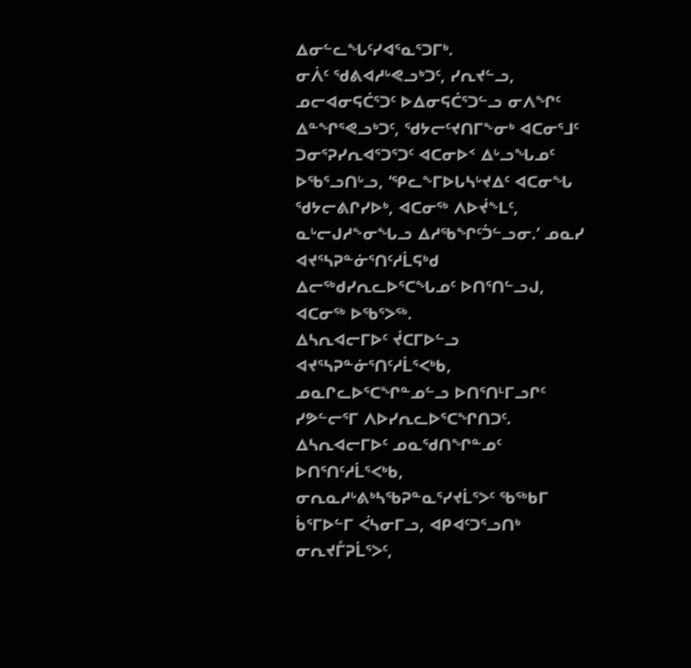ᐃᓂᓪᓚᖓᑦᓯᐊᕐᓇᕐᑐᒥᒃ.
ᓂᐲᑦ ᖁᕕᐊᓱᒡᕙᓗᒃᑐᑦ, ᓯᕆᔪᓪᓗ, ᓄᓕᐊᓂᕋᑖᕐᑐᑦ ᐅᐃᓂᕋᑖᕐᑐᓪᓗ ᓂᐱᖏᑦ ᐃᓐᖏᕐᕙᓗᒃᑐᑦ, ᖁᔭᓕᑦᔪᑎᒥᖕᓂᒃ ᐊᑕᓂᕐᒧᑦ ᑐᓂᕐᕈᓯᕆᐊᕐᑐᕐᑐᑦ ᐊᑕᓂᐅᑉ ᐃᒡᓗᖓᓄᑦ ᐅᖃᕐᓗᑎᒡᓗ, ‘ᕿᓚᖕᒥᐅᒐᓴᒡᔪᐃᑦ ᐊᑕᓂᖓ ᖁᔭᓕᕕᒋᓯᐅᒃ, ᐊᑕᓂᖅ ᐱᐅᔫᖕᒪᑦ, ᓇᒡᓕᒍᓱᖕᓂᖓᓗ ᐃᓱᖃᖏᑦᑑᓪᓗᓂ.’ ᓄᓇᓯ ᐊᔪᕐᓴᕈᓐᓃᕐᑎᑦᓱᒫᕋᒃᑯ ᐃᓕᖅᑯᓯᕆᓚᐅᕐᑕᖓᓄᑦ ᐅᑎᕐᑎᓪᓗᒍ, ᐊᑕᓂᖅ ᐅᖃᕐᐳᖅ.
ᐃᓴᕆᐊᓕᒥᐅᑦ ᔫᑕᒥᐅᓪᓗ ᐊᔪᕐᓴᕈᓐᓃᕐᑎᑦᓱᒫᕐᐸᒃᑲ, ᓄᓇᒋᓚᐅᕐᑕᖏᓐᓄᓪᓗ ᐅᑎᕐᑎᒻᒥᓗᒋᑦ ᓯᕗᓪᓕᕐᒥ ᐱᐅᓯᕆᓚᐅᕐᑕᖏᑎᑐᑦ.
ᐃᓴᕆᐊᓕᒥᐅᑦ ᓄᓇᖁᑎᖏᓐᓄᑦ ᐅᑎᕐᑎᑦᓱᒫᕐᐸᒃᑲ, ᓂᕆᓇᓱᒡᕕᒃᓴᖃᕈᓐᓇᕐᓯᔪᒫᕐᐳᑦ ᖃᖅᑲᒥ ᑳᕐᒥᐅᓪᒥ ᐹᓴᓂᒥᓗ, ᐊᑭᐊᑦᑐᕐᓗᑎᒃ ᓂᕆᔪᒤᕈᒫᕐᐳᑦ,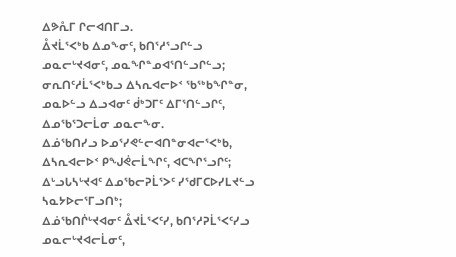ᐃᕗᕅᒥ ᒋᓕᐊᑎᒥᓗ.
ᐂᔪᒫᕐᐸᒃᑲ ᐃᓄᖕᓂᑦ, ᑲᑎᕐᓱᕐᓗᒋᓪᓗ ᓄᓇᓕᒡᔪᐊᓂᑦ, ᓄᓇᖏᓐᓄᐊᕐᑎᓪᓗᒋᓪᓗ; ᓂᕆᑎᑦᓱᒫᕐᐸᒃᑲᓗ ᐃᓴᕆᐊᓕᐅᑉ ᖃᖅᑲᖏᓐᓂ, ᓄᓇᐅᓪᓗ ᐃᓗᐊᓂᑦ ᑰᒃᑐᒥᑦ ᐃᒥᕐᑎᓪᓗᒋᑦ, ᐃᓄᖃᕐᑐᓕᒫᓂ ᓄᓇᓕᖕᓂ.
ᐃᓅᖃᑎᓯᓗ ᐅᓄᕐᓯᕙᓪᓕᐊᑎᓐᓂᐊᓕᕐᐸᒃᑲ, ᐃᓴᕆᐊᓕᐅᑉ ᑭᖑᕚᓕᒫᖏᑦ, ᐊᑕᖏᕐᓗᒋᑦ; ᐃᒡᓗᒐᓴᒡᔪᐊᑦ ᐃᓄᖃᓕᕈᒫᕐᐳᑦ ᓯᖁᒥᑕᐅᓯᒪᔪᓪᓗ ᓴᓇᔭᐅᓕᕐᒥᓗᑎᒃ;
ᐃᓅᖃᑎᒌᒡᔪᐊᓂᑦ ᐂᔪᒫᕐᐸᑦᓯ, ᑲᑎᕐᓱᕈᒫᕐᐸᑦᓯᓗ ᓄᓇᓕᒡᔪᐊᓕᒫᓂᑦ,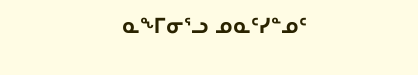ᓇᖕᒥᓂᕐᓗ ᓄᓇᑦᓯᓐᓄᑦ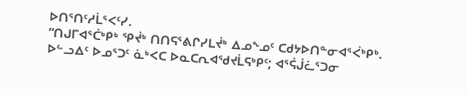ᐅᑎᕐᑎᑦᓱᒫᕐᐸᑦᓯ.
“ᑎᒍᒥᐊᕐᑖᒃᑭᒃ ᕿᔫᒃ ᑎᑎᕋᕐᕕᒋᓯᒪᔫᒃ ᐃᓄᖕᓄᑦ ᑕᑯᔭᐅᑎᓐᓂᐊᕐᐹᒃᑭᒃ.
ᐅᓪᓗᐃᑦ ᐅᓄᕐᑐᑦ ᓈᒃᐸᑕ ᐅᓇᑕᕆᐊᖁᔪᒫᕋᒃᑭᑦ; ᐊᕐᕌᒎᓛᕐᑐᓂ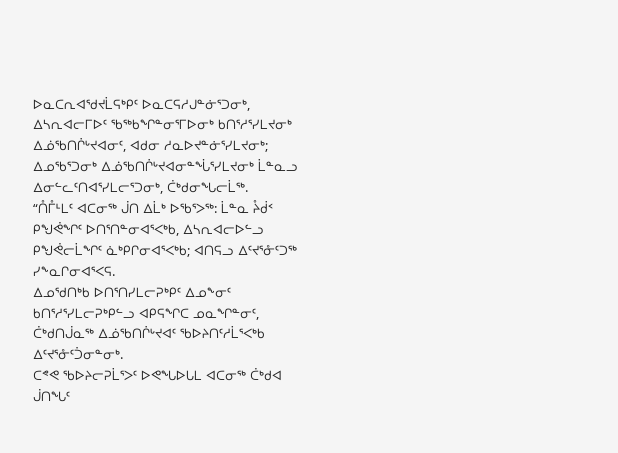ᐅᓇᑕᕆᐊᖁᔪᒫᕋᒃᑭᑦ ᐅᓇᑕᕋᓱᒍᓐᓃᕐᑐᓂᒃ, ᐃᓴᕆᐊᓕᒥᐅᑦ ᖃᖅᑲᖏᓐᓂᕐᒥᐅᓂᒃ ᑲᑎᕐᓱᕐᓯᒪᔪᓂᒃ ᐃᓅᖃᑎᒌᒡᔪᐊᓂᑦ, ᐊᑯᓂ ᓱᓇᐅᔪᓐᓃᕐᓯᒪᔪᓂᒃ; ᐃᓄᖃᕐᑐᓂᒃ ᐃᓅᖃᑎᒌᒡᔪᐊᓂᓐᖔᕐᓯᒪᔪᓂᒃ ᒫᓐᓇᓗ ᐃᓂᓪᓚᑦᑎᐊᕐᓯᒪᓕᕐᑐᓂᒃ, ᑖᒃᑯᓂᖓᓕᒫᖅ.
“ᑍᒤᒻᒪᑦ ᐊᑕᓂᖅ ᒎᑎ ᐃᒫᒃ ᐅᖃᕐᐳᖅ: ᒫᓐᓇ ᔧᑰᑉ ᑭᖑᕚᖏᑦ ᐅᑎᕐᑎᓐᓂᐊᕐᐸᒃᑲ, ᐃᓴᕆᐊᓕᐅᓪᓗ ᑭᖑᕚᓕᒫᖏᑦ ᓈᒃᑭᒋᓂᐊᕐᐸᒃᑲ; ᐊᑎᕋᓗ ᐃᑦᔪᕐᓁᑦᑐᖅ ᓯᖕᓇᒋᓂᐊᕐᐸᕋ.
ᐃᓄᖁᑎᒃᑲ ᐅᑎᕐᑎᓯᒪᓕᕈᒃᑭᑦ ᐃᓄᖕᓂᑦ ᑲᑎᕐᓱᕐᓯᒪᓕᕈᒃᑭᓪᓗ ᐊᑭᕋᖏᑕ ᓄᓇᖏᓐᓂᑦ, ᑖᒃᑯᑎᒎᓇᖅ ᐃᓅᖃᑎᒌᒡᔪᐊᑦ ᖃᐅᔨᑎᑦᓱᒫᕐᐸᒃᑲ ᐃᑦᔪᕐᓁᑦᑑᓂᓐᓂᒃ.
ᑕᕝᕙ ᖃᐅᔨᓕᕈᒫᕐᐳᑦ ᐅᕙᖓᐅᒐᒪ ᐊᑕᓂᖅ ᑖᒃᑯᐊ ᒎᑎᖓᑦ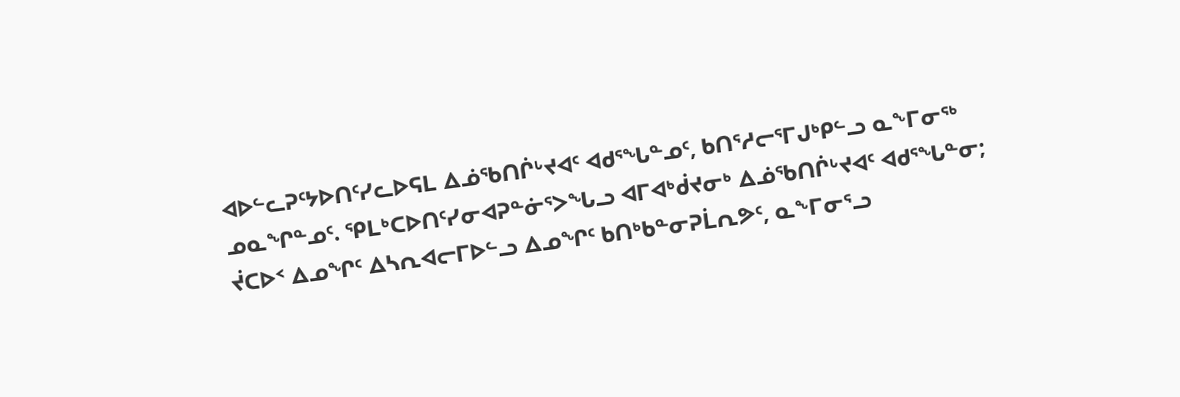ᐊᐅᓪᓚᕈᑦᔭᐅᑎᑦᓯᓚᐅᕋᒪ ᐃᓅᖃᑎᒌᒡᔪᐊᑦ ᐊᑯᕐᖓᓐᓄᑦ, ᑲᑎᕐᓱᓕᕐᒥᒍᒃᑭᓪᓗ ᓇᖕᒥᓂᖅ ᓄᓇᖏᓐᓄᑦ. ᕿᒪᒃᑕᐅᑎᑦᓯᓂᐊᕈᓐᓃᕐᐳᖓᓗ ᐊᒥᐊᒃᑰᔪᓂᒃ ᐃᓅᖃᑎᒌᒡᔪᐊᑦ ᐊᑯᕐᖓᓐᓂ;
ᔫᑕᐅᑉ ᐃᓄᖏᑦ ᐃᓴᕆᐊᓕᒥᐅᓪᓗ ᐃᓄᖏᑦ ᑲᑎᒃᑲᓐᓂᕈᒫᕆᕗᑦ, ᓇᖕᒥᓂᕐᓗ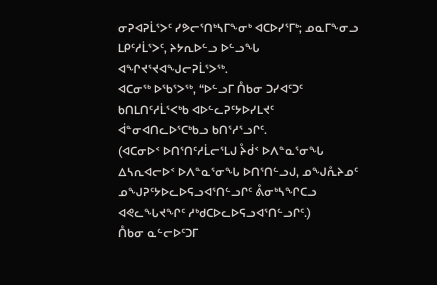ᓂᕈᐊᕈᒫᕐᐳᑦ ᓯᕗᓕᕐᑎᒃᓴᒥᖕᓂᒃ ᐊᑕᐅᓯᕐᒥᒃ; ᓄᓇᒥᖕᓂᓗ ᒪᑭᑦᓱᒫᕐᐳᑦ, ᔨᔭᕆᐅᓪᓗ ᐅᓪᓗᖓ ᐊᖏᔪᕐᔪᐊᖑᓕᕈᒫᕐᐳᖅ.
ᐊᑕᓂᖅ ᐅᖃᕐᐳᖅ, “ᐅᓪᓗᒥ ᑍᑲᓂ ᑐᓯᐊᑦᑐᑦ ᑲᑎᒪᑎᑦᓱᒫᕐᐸᒃᑲ ᐊᐅᓪᓚᕈᑦᔭᐅᓯᒪᔪᑦ ᐋᓐᓂᐊᑎᓚᐅᕐᑕᒃᑲᓗ ᑲᑎᕐᓱᕐᓗᒋᑦ.
(ᐊᑕᓂᐅᑉ ᐅᑎᕐᑎᑦᓱᒫᓕᕐᒪᒍ ᔧᑰᑉ ᐅᐱᓐᓇᕐᓂᖓ ᐃᓴᕆᐊᓕᐅᑉ ᐅᐱᓐᓇᕐᓂᖓ ᐅᑎᕐᑎᓪᓗᒍ, ᓄᖑᕅᔨᓄᑦ ᓄᖑᕈᑦᔭᐅᓚᐅᕋᓗᐊᕐᑎᓪᓗᒋᑦ ᕔᓂᒃᓴᖏᑕᓗ ᐊᕙᓚᖓᔪᖏᑦ ᓱᒃᑯᑕᐅᓚᐅᕋᓗᐊᕐᑎᓪᓗᒋᑦ.)
ᑍᑲᓂ ᓇᓪᓕᐅᑦᑐᒥ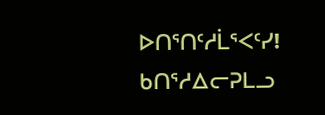ᐅᑎᕐᑎᑦᓱᒫᕐᐸᑦᓯ! ᑲᑎᕐᓱᐃᓕᕈᒪᓗ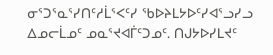ᓂᕐᑐᕐᓇᕐᓯᑎᑦᓱᒫᕐᐸᑦᓯ ᖃᐅᔨᒪᔭᐅᑦᓯᐊᕐᓗᓯᓗ ᐃᓄᓕᒫᓄᑦ ᓄᓇᕐᔪᐊᒦᑦᑐᓄᑦ. ᑎᒍᔭᐅᓯᒪᔪᑦ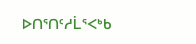ᐅᑎᕐᑎᑦᓱᒫᕐᐸᒃᑲ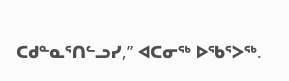ᑕᑯᓐᓇᕐᑎᓪᓗᓯ,” ᐊᑕᓂᖅ ᐅᖃᕐᐳᖅ.